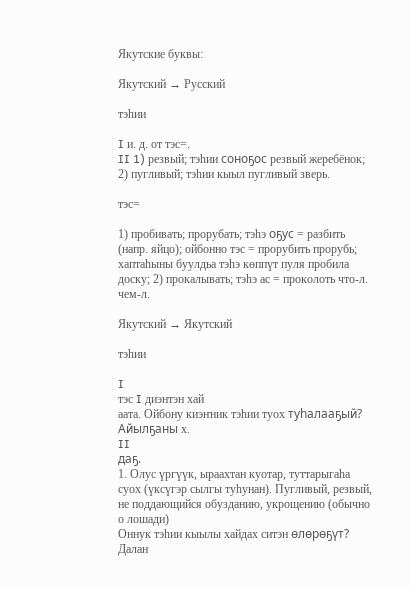Якутские буквы:

Якутский → Русский

тэһии

I и. д. от тэс=.
II 1) резвый; тэһии соноҕос резвый жеребёнок; 2) пугливый; тэһии кыыл пугливый зверь.

тэс=

1) пробивать; прорубать; тэһэ оҕус = разбить (напр. яйцо); ойбонно тэс = прорубить прорубь; хаптаһыны буулдьа тэһэ көппүт пуля пробила доску; 2) прокалывать; тэһэ ас = проколоть что-л. чем-л.

Якутский → Якутский

тэһии

I
тэс I диэнтэн хай
аата. Ойбону киэҥник тэһии туох туһалааҕый? Айылҕаны х.
II
даҕ.
1. Олус үргүүк, ыраахтан куотар, туттарыгаһа суох (үксүгэр сылгы туһунан). Пугливый, резвый, не поддающийся обузданию, укрощению (обычно о лошади)
Оннук тэһии кыылы хайдах ситэн өлөрөҕүт? Далан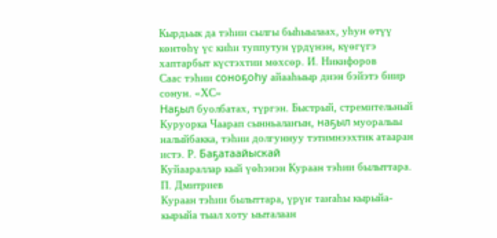Кырдьык да тэһии сылгы быһыылаах, уһун өтүү көнтөһү үс киһи туппутун үрдүнэн, күөгүгэ хаптарбыт күстэхтии мөхсөр. И. Никифоров
Саас тэһии соноҕоһу айааһыыр диэн бэйэтэ биир сонун. «ХС»
Наҕыл буолбатах, түргэн. Быстрый, стремительный
Куруорка Чаарап сынньалаҥын, наҕыл муоралыы налыйбакка, тэһии долгуннуу тэтимнээхтик атааран истэ. Р. Баҕатаайыскай
Куйаараллар кый үөһэнэн Кураан тэһии былыттара. П. Дмитриев
Кураан тэһии былыттара, үрүҥ таҥаһы кырыйа-кырыйа тыал хоту ыыталаан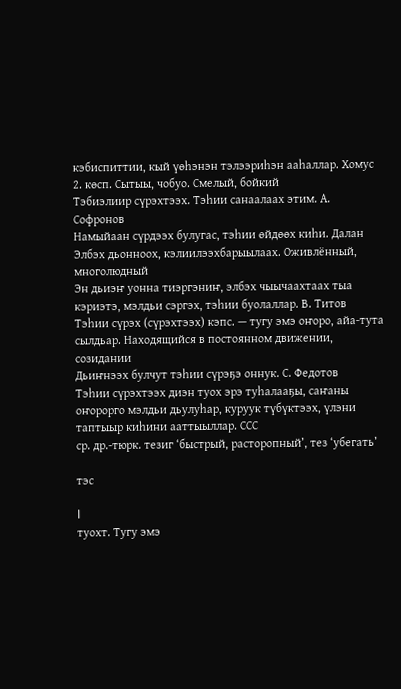кэбиспиттии, кый үөһэнэн тэлээриһэн ааһаллар. Хомус
2. көсп. Сытыы, чобуо. Смелый, бойкий
Тэбиэлиир сүрэхтээх. Тэһии санаалаах этим. А. Софронов
Намыйаан сүрдээх булугас, тэһии өйдөөх киһи. Далан
Элбэх дьонноох, кэлиилээхбарыылаах. Оживлённый, многолюдный
Эн дьиэҥ уонна тиэргэниҥ, элбэх чыычаахтаах тыа кэриэтэ, мэлдьи сэргэх, тэһии буолаллар. В. Титов
Тэһии сүрэх (сүрэхтээх) кэпс. — тугу эмэ оҥоро, айа-тута сылдьар. Находящийся в постоянном движении, созидании
Дьиҥнээх булчут тэһии сүрэҕэ оннук. С. Федотов
Тэһии сүрэхтээх диэн туох эрэ туһалааҕы, саҥаны оҥорорго мэлдьи дьулуһар, куруук түбүктээх, үлэни таптыыр киһини ааттыыллар. ССС
ср. др.-тюрк. тезиг ‘быстрый, расторопный’, тез ‘убегать’

тэс

I
туохт. Тугу эмэ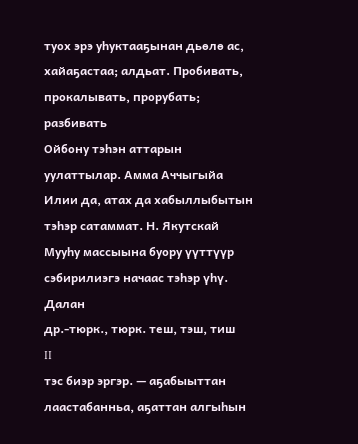туох эрэ уһуктааҕынан дьөлө ас, хайаҕастаа; алдьат. Пробивать, прокалывать, прорубать; разбивать
Ойбону тэһэн аттарын уулаттылар. Амма Аччыгыйа
Илии да, атах да хабыллыбытын тэһэр сатаммат. Н. Якутскай
Мууһу массыына буору үүттүүр сэбирилиэгэ начаас тэһэр үһү. Далан
др.-тюрк., тюрк. теш, тэш, тиш
II
тэс биэр эргэр. — аҕабыыттан лаастабанньа, аҕаттан алгыһын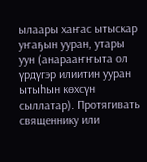ылаары хаҥас ытыскар уҥаҕын ууран, утары уун (анарааҥҥыта ол үрдүгэр илиитин ууран ытыһын көхсүн сыллатар). Протягивать священнику или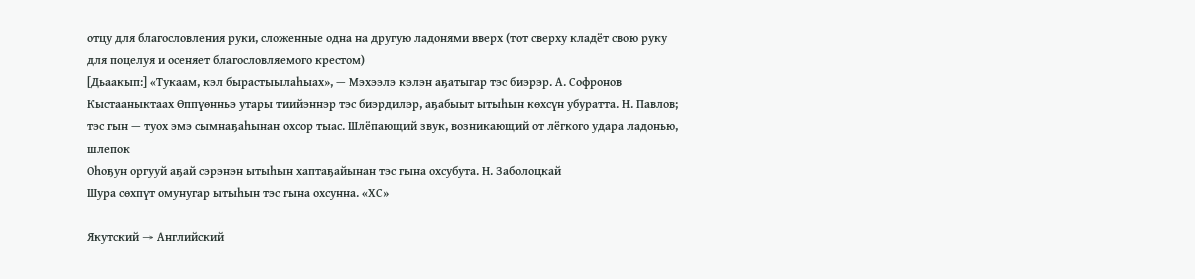отцу для благословления руки, сложенные одна на другую ладонями вверх (тот сверху кладёт свою руку для поцелуя и осеняет благословляемого крестом)
[Дьаакып:] «Тукаам, кэл бырастыылаһыах», — Мэхээлэ кэлэн аҕатыгар тэс биэрэр. А. Софронов
Кыстааныктаах Өппүөнньэ утары тиийэннэр тэс биэрдилэр, аҕабыыт ытыһын көхсүн убуратта. Н. Павлов; тэс гын — туох эмэ сымнаҕаһынан охсор тыас. Шлёпающий звук, возникающий от лёгкого удара ладонью, шлепок
Оһоҕун оргууй аҕай сэрэнэн ытыһын хаптаҕайынан тэс гына охсубута. Н. Заболоцкай
Шура сөхпүт омунугар ытыһын тэс гына охсунна. «ХС»

Якутский → Английский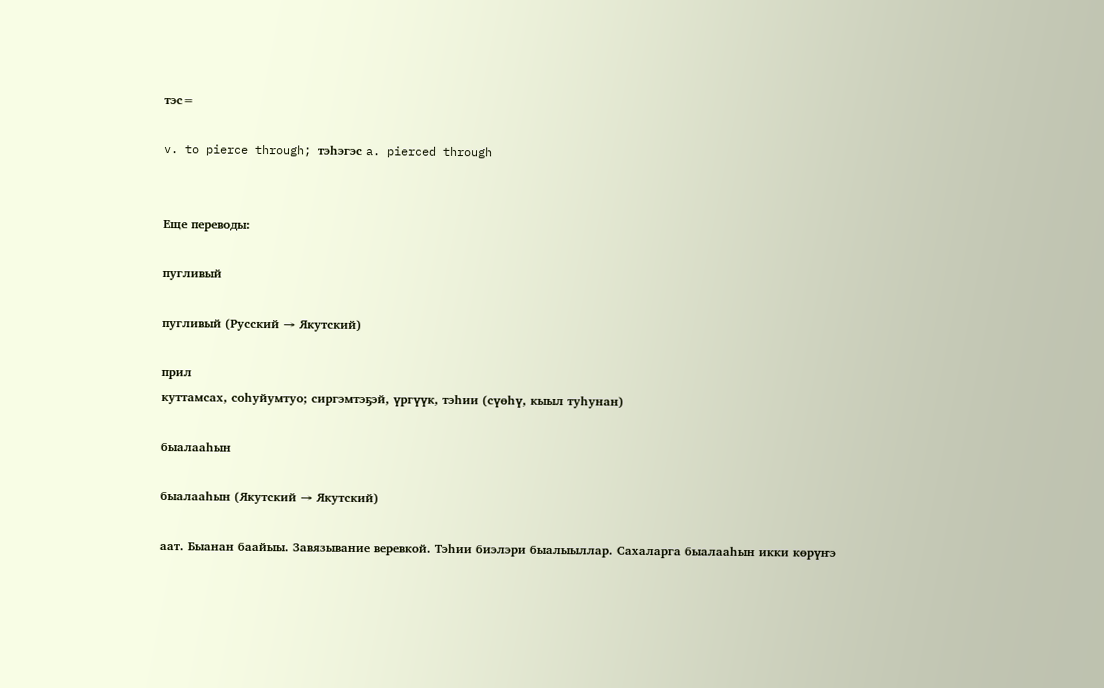тэс=

v. to pierce through; тэһэгэс a. pierced through


Еще переводы:

пугливый

пугливый (Русский → Якутский)

прил
куттамсах, соһуйумтуо; сиргэмтэҕэй, үргүүк, тэһии (сүөһү, кыыл туһунан)

быалааһын

быалааһын (Якутский → Якутский)

аат. Быанан баайыы. Завязывание веревкой. Тэһии биэлэри быалыыллар. Сахаларга быалааһын икки көрүҥэ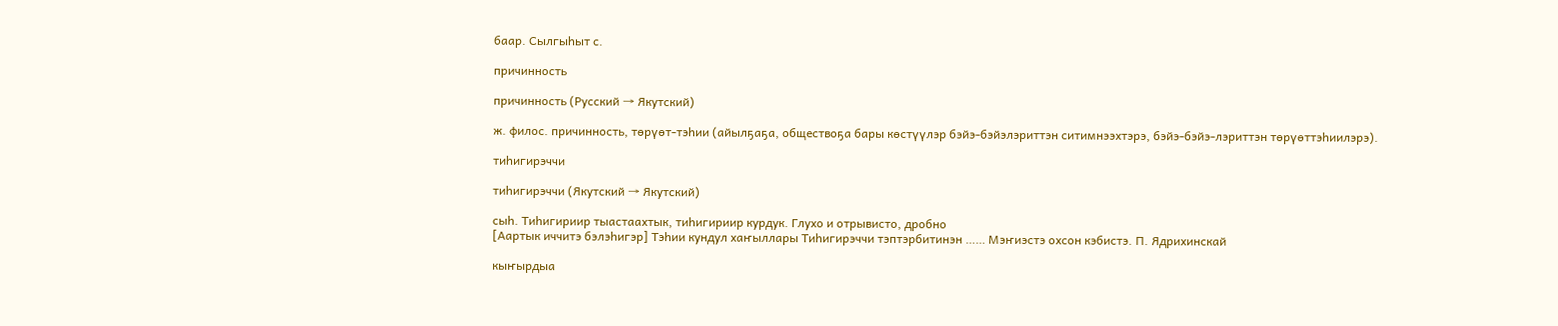баар. Сылгыһыт с.

причинность

причинность (Русский → Якутский)

ж. филос. причинность, төрүөт-тэһии (айылҕаҕа, обществоҕа бары көстүүлэр бэйэ-бэйэлэриттэн ситимнээхтэрэ, бэйэ-бэйэ-лэриттэн төрүөттэһиилэрэ).

тиһигирэччи

тиһигирэччи (Якутский → Якутский)

сыһ. Тиһигириир тыастаахтык, тиһигириир курдук. Глухо и отрывисто, дробно
[Аартык иччитэ бэлэһигэр] Тэһии кундул хаҥыллары Тиһигирэччи тэптэрбитинэн …… Мэҥиэстэ охсон кэбистэ. П. Ядрихинскай

кыҥырдыа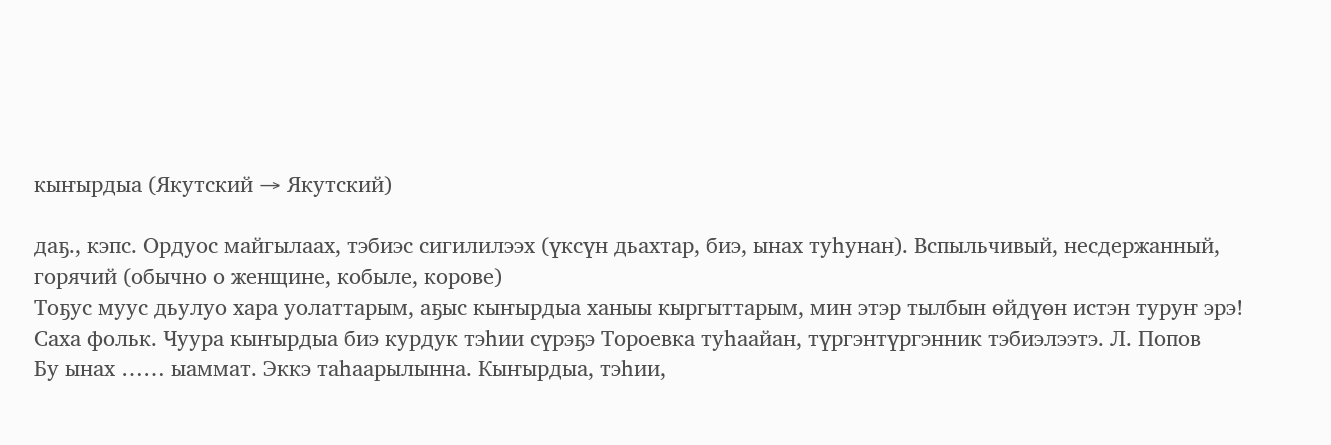кыҥырдыа (Якутский → Якутский)

даҕ., кэпс. Ордуос майгылаах, тэбиэс сигилилээх (үксүн дьахтар, биэ, ынах туһунан). Вспыльчивый, несдержанный, горячий (обычно о женщине, кобыле, корове)
Тоҕус муус дьулуо хара уолаттарым, аҕыс кыҥырдыа ханыы кыргыттарым, мин этэр тылбын өйдүөн истэн туруҥ эрэ! Саха фольк. Чуура кыҥырдыа биэ курдук тэһии сүрэҕэ Тороевка туһаайан, түргэнтүргэнник тэбиэлээтэ. Л. Попов
Бу ынах …… ыаммат. Эккэ таһаарылынна. Кыҥырдыа, тэһии,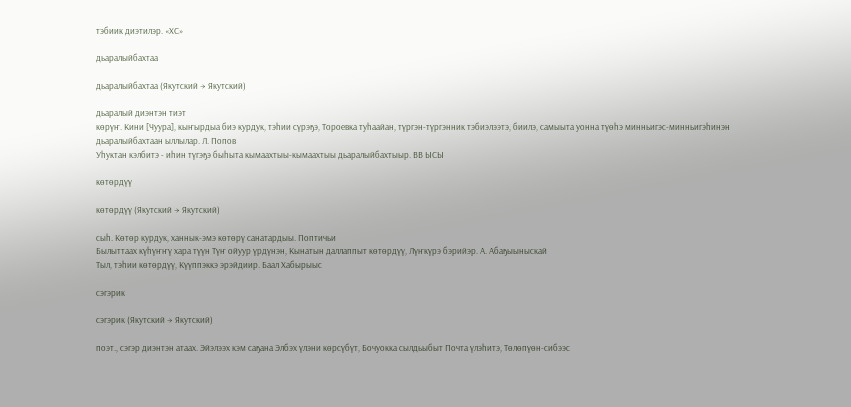тэбиик диэтилэр. «ХС»

дьаралыйбахтаа

дьаралыйбахтаа (Якутский → Якутский)

дьаралый диэнтэн тиэт
көрүҥ. Кини [Чуура], кыҥырдыа биэ курдук, тэһии сүрэҕэ, Тороевка туһаайан, түргэн-түргэнник тэбиэлээтэ, биилэ, самыыта уонна түөһэ минньигэс-минньигэһинэн дьаралыйбахтаан ыллылар. Л. Попов
Уһуктан кэлбитэ - иһин түгэҕэ быһыта кымаахтыы-кымаахтыы дьаралыйбахтыыр. ВВ ЫСЫ

көтөрдүү

көтөрдүү (Якутский → Якутский)

сыһ. Көтөр курдук, ханнык-эмэ көтөрү санатардыы. Поптичьи
Былыттаах күһүҥҥү хара түүн Түҥ ойуур үрдүнэн, Кынатын даллаппыт көтөрдүү, Лүҥкүрэ бэрийэр. А. Абаҕыыныскай
Тыл, тэһии көтөрдүү, Күүппэккэ эрэйдиир. Баал Хабырыыс

сэгэрик

сэгэрик (Якутский → Якутский)

поэт., сэгэр диэнтэн атаах. Эйэлээх кэм саҕана Элбэх үлэни көрсүбүт, Бочуокка сылдьыбыт Почта үлэһитэ, Төлөпүөн-сибээс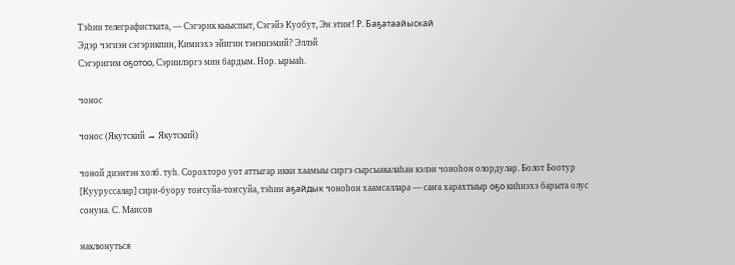Тэһии телеграфистката, — Сэгэрик кыыспыт, Сэгэйэ Куобут, Эн этиҥ! Р. Баҕатаайыскай
Эдэр чэгиэн сэгэрикпин, Кимиэхэ эйигин тэҥниэмий? Эллэй
Сэгэригим оҕотоо, Сэриилэргэ мин бардым. Нор. ырыаһ.

чонос

чонос (Якутский → Якутский)

чоной диэнтэн холб. туһ. Сорохторо уот аттыгар икки хаамыы сиргэ сырсыакалаһан кэлэн чоноһон олордулар. Болот Боотур
[Кууруссалар] сири-буору тоҥсуйа-тоҥсуйа, тэһии аҕайдык чоноһон хаамсаллара — саҥа харахтыыр оҕо киһиэхэ барыта олус сонуна. С. Маисов

наклюнуться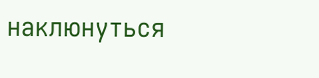наклюнуться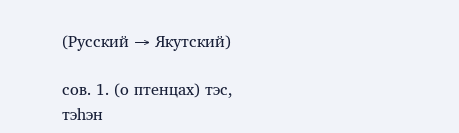(Русский → Якутский)

сов. 1. (о птенцах) тэс, тэһэн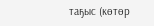таҕыс (көтөр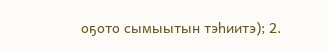оҕото сымыытын тэһиитэ); 2.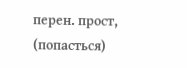перен. прост, (попасться)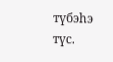түбэһэ түс.